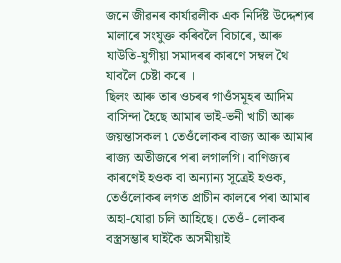জনে জীৱনৰ কাৰ্যাৱলীক এক নির্দিষ্ট উদ্দেশ্যৰ মালাৰে সংযুক্ত কৰিবলৈ বিচাৰে, আৰু যাউতি-যুগীয়া সমাদৰৰ কাৰণে সম্বল থৈ যাবলৈ চেষ্টা কৰে ।
ছিলং আৰু তাৰ ওচৰৰ গাওঁসমূহৰ আদিম বাসিন্দা হৈছে আমাৰ ভাই-ভনী খাচী আৰু জয়ন্তাসকল ৷ তেওঁলোকৰ বাজ্য আৰু আমাৰ ৰাজ্য অতীজৰে পৰা লগালগি। বাণিজ্যৰ কাৰণেই হওক বা অন্যান্য সূত্রেই হওক, তেওঁলোকৰ লগত প্রাচীন কালৰে পৰা আমাৰ অহা-যোৱা চলি আহিছে। তেওঁ- লোকৰ বস্ত্ৰসম্ভাৰ ঘাইকৈ অসমীয়াই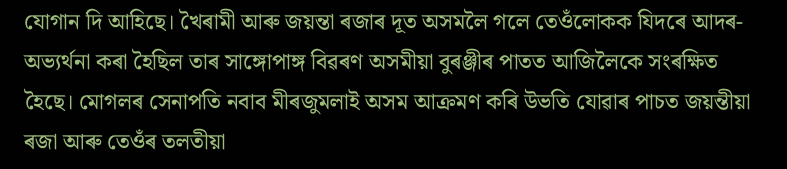যোগান দি আহিছে। খৈৰামী আৰু জয়ন্তা ৰজাৰ দূত অসমলৈ গলে তেওঁলোকক যিদৰে আদৰ-অভ্যর্থনা কৰা হৈছিল তাৰ সাঙ্গোপাঙ্গ বিৱৰণ অসমীয়া বুৰঞ্জীৰ পাতত আজিলৈকে সংৰক্ষিত হৈছে। মোগলৰ সেনাপতি নবাব মীৰজুমলাই অসম আক্ৰমণ কৰি উভতি যোৱাৰ পাচত জয়ন্তীয়া ৰজা আৰু তেওঁৰ তলতীয়া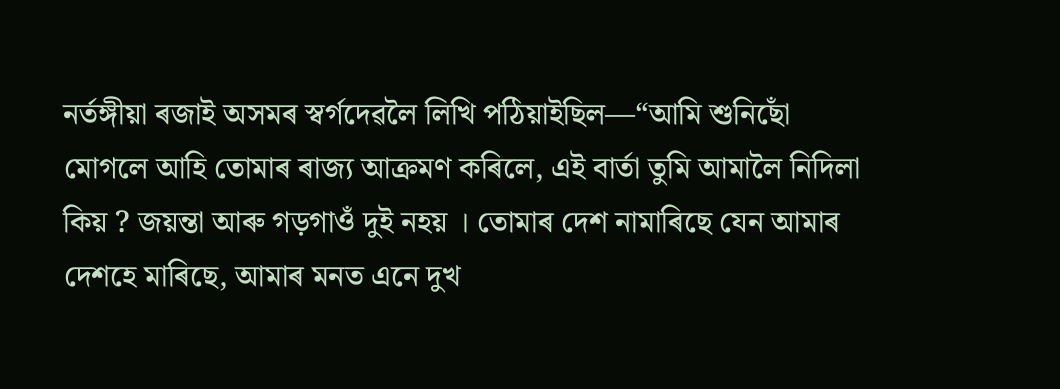নৰ্তঙ্গীয়া ৰজাই অসমৰ স্বৰ্গদেৱলৈ লিখি পঠিয়াইছিল—“আমি শুনিছোঁ মোগলে আহি তোমাৰ ৰাজ্য আক্ৰমণ কৰিলে, এই বার্তা তুমি আমালৈ নিদিলা কিয় ? জয়ন্তা আৰু গড়গাওঁ দুই নহয় । তোমাৰ দেশ নামাৰিছে যেন আমাৰ দেশহে মাৰিছে, আমাৰ মনত এনে দুখ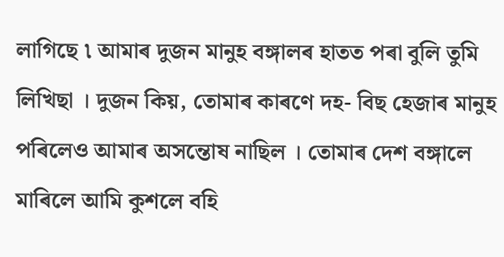লাগিছে ৷ আমাৰ দুজন মানুহ বঙ্গালৰ হাতত পৰা বুলি তুমি লিখিছা । দুজন কিয়, তোমাৰ কাৰণে দহ- বিছ হেজাৰ মানুহ পৰিলেও আমাৰ অসন্তোষ নাছিল । তোমাৰ দেশ বঙ্গালে মাৰিলে আমি কুশলে বহি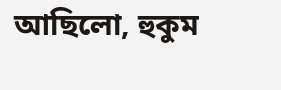আছিলো, হুকুম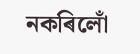নকৰিলোঁ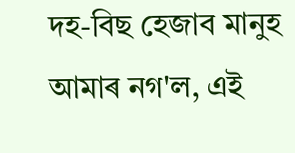দহ-বিছ হেজাব মানুহ আমাৰ নগ'ল, এই